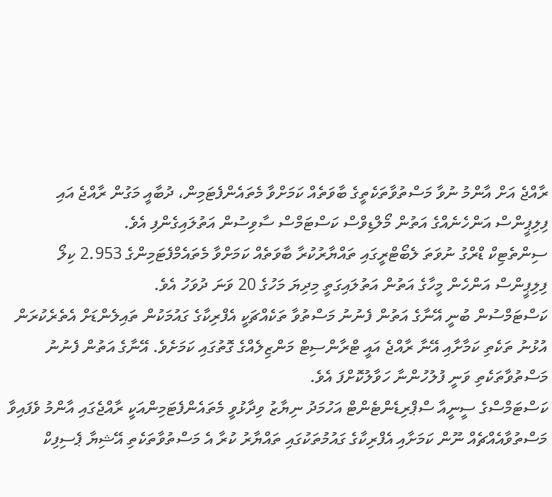ރާއްޖެ އަށް އާންމު ނުވާ މަސްތުވާތަކެތީގެ ބާވަތެއް ކަމަށްވާ މެތައެންފެޓަމިން، ދުބާއީ މަގުން ރާއްޖެ އައި ފިލިޕީންސް އަންހެނެއްގެ އަތުން މޯލްޑިވްސް ކަސްޓަމްސް ސާވިސުން އަތުލައިގެންފި އެވެ.
ސިންތެޓިކް ޑްރްގު ނުވަތަ ލެބޯޓްރީގައި ތައްޔާރުކުރާ ބާވަތެއް ކަމަށްވާ މެތައެމްފެޓަމިންގެ 2.953 ކިލޯ ފިލިޕީންސް އަންހެން މީހާގެ އަތުން އަތުލައިގަތީ މިދިޔަ މަހުގެ 20 ވަނަ ދުވަހު އެވެ.
ކަސްޓަމްސުން ބުނީ އޭނާގެ އަތުން ފެނުނު މަސްތުވާ ތަކެއްޗަކީ އެފްރިކާގެ ގައުމަކުން ތައިލެންޑަށް އެތެރެކުރަން އުޅުނު ތަކެތި ކަމާށާއި އޭނާ ރާއްޖެ އައީ ޓްރާންސިޓް މަންޒިލެއްގެ ގޮތުގައި ކަމަށެވެ. އޭނާގެ އަތުން ފެނުނު މަސްތުވާތަކެތި ވަނީ ފުލުހުންނާ ހަވާލުކޮށްފަ އެވެ.
ކަސްޓަމްސްގެ ސީނީއާ ސްޕްރިޑެންޓެންޓް އަހުމަދު ނިޔާޒު ވިދާޅުވީ މެތައެންފެޓަމިންއަކީ ރާއްޖެގައި އާންމު ވެފައިވާ މަސްތުވާއެއްޗެއް ނޫން ކަމަށާއި އެފްރިކާގެ ގައުމުތަކުގައި ތައްޔާރު ކުރާ އެ މަސްތުވާތަކެތި އޭޝިޔާ ޕެސިފިކް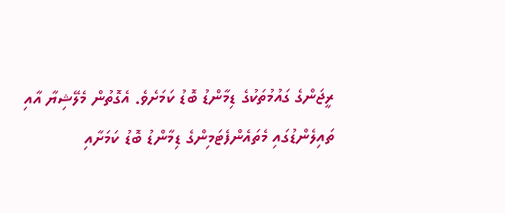ރީޖަންގެ ގައުމުތަކުގެ ޑިމާންޑު ބޮޑު ކަމަށެވެ. އެގޮތުން މެލޭޝިޔާ އާއި ތައިލެންޑުގައި މެތައެންފެޓަމިންގެ ޑިމާންޑު ބޮޑު ކަމަށާއި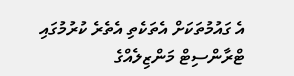އެ ގައުމުތަކަށް އެތަކެތި އެތެރެ ކުރުމުގައި ޓްރާންސިޓް މަންޒިލެއްގެ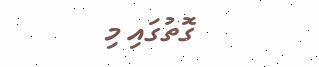ގޮތުގައި މި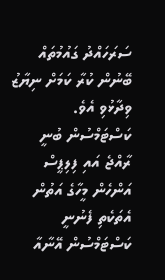ސަރަހައްދު ގައުމުތައް ބޭނުން ކުރާ ކަމަށް ނިޔާޒު ވިދާޅުވި އެވެ.
ކަސްޓަމްސުން ބުނީ ރާއްޖެ އައި ފިލިޕީސް އަންހެން މީހާގެ އަތުން އެތަކެތި ފެނުނީ ކަސްޓަމްސުން އޭނާއާ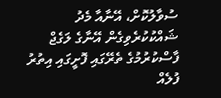ސުވާލުކޮށް، އޭނާއާ މެދު ޝައްކުކުރެވިގެން އޭނާގެ ލަގެޖް ފާސްކުރުމުގެ ތެރޭގައި ފޮށީގައި އިތުރު ފުލެއް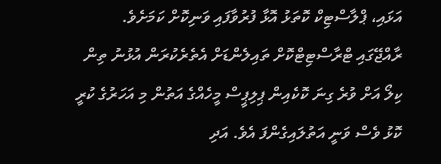އަޅައި، ޕްލާސްޓިކް ކޮތަޅު އޮޅާ ފުރުވާފައި ވަނިކޮށް ކަމަށެވެ.
ރާއްޖޭގައި ޓްރާސްޓިޓްކޮށް ތައިލެންޑަށް އެތެރެކުރަން އުޅުނު ތިން ކިލޯ އަށް ވުރެ ގިނަ ކޮކެއިން ޕިލިޕީސް މީހެއްގެ އަތުން މި އަހަރުގެ ކުރީ ކޮޅު ވެސް ވަނީ އަތުލައިގެންފަ އެވެ. އަދި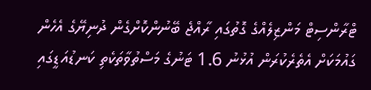ޓްރާންސިޓް މަންޒިލެއްގެ ގޮތުގައި ރާއްޖެ ބޭނުންކޮށްގެން ދުނިޔޭގެ އެހެން ގައުމަކަށް އެތެރެކުރަން އުޅުނު 1.6 ޓަނުގެ މަސްތުވާތަކެތި ކަނޑުއަޑީގައި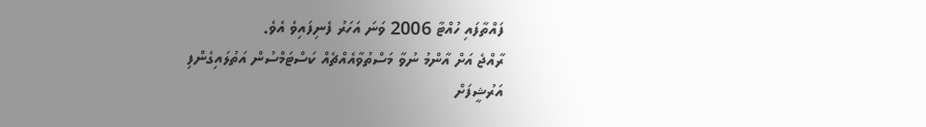ފައްތާފައި ހުއްޓާ 2006 ވަނަ އަހަރު ފެނިފައިވެ އެވެ.
ރާއްޖެ އަށް އާންމު ނުވާ މަސްތުވާއެއްޗެއް ކަސްޓަމްސުން އަތުލައިގެންފި
އަރުޝީފަށް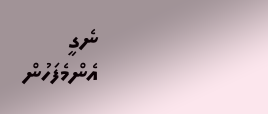ނެގީ
އެންމެފަހުން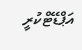އަޕްޑޭޓްކުރީ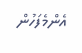އެންމެފަހުން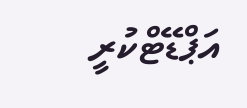އަޕްޑޭޓްކުރީ